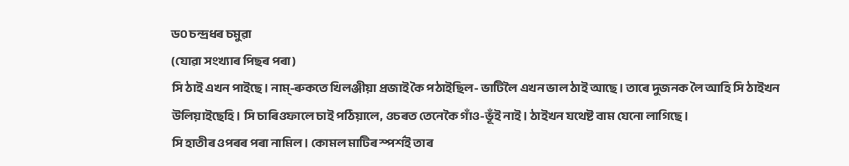ড০ চন্দ্ৰধৰ চমুৱা
(যোৱা সংখ্যাৰ পিছৰ পৰা)
সি ঠাই এখন পাইছে। নাম্-ৰুকতে খিলঞ্জীয়া প্ৰজাই কৈ পঠাইছিল- ভাটিলৈ এখন ভাল ঠাই আছে। তাৰে দুজনক লৈ আহি সি ঠাইখন উলিয়াইছেহি। সি চাৰিওফালে চাই পঠিয়ালে, ওচৰত তেনেকৈ গাঁও-ভূঁই নাই। ঠাইখন যথেষ্ট বাম যেনো লাগিছে।
সি হাতীৰ ওপৰৰ পৰা নামিল। কোমল মাটিৰ স্পৰ্শই তাৰ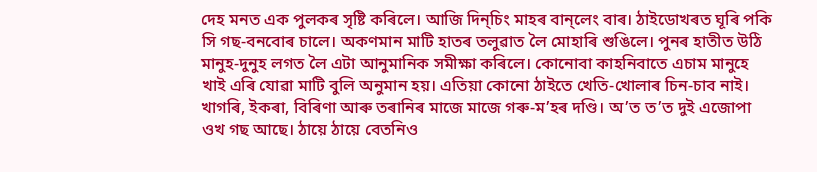দেহ মনত এক পুলকৰ সৃষ্টি কৰিলে। আজি দিন্চিং মাহৰ বান্লেং বাৰ। ঠাইডোখৰত ঘূৰি পকি সি গছ-বনবোৰ চালে। অকণমান মাটি হাতৰ তলুৱাত লৈ মোহাৰি শুঙিলে। পুনৰ হাতীত উঠি মানুহ-দুনুহ লগত লৈ এটা আনুমানিক সমীক্ষা কৰিলে। কোনোবা কাহনিবাতে এচাম মানুহে খাই এৰি যোৱা মাটি বুলি অনুমান হয়। এতিয়া কোনো ঠাইতে খেতি-খোলাৰ চিন-চাব নাই। খাগৰি, ইকৰা, বিৰিণা আৰু তৰানিৰ মাজে মাজে গৰু-ম’হৰ দণ্ডি। অ’ত ত’ত দুই এজোপা ওখ গছ আছে। ঠায়ে ঠায়ে বেতনিও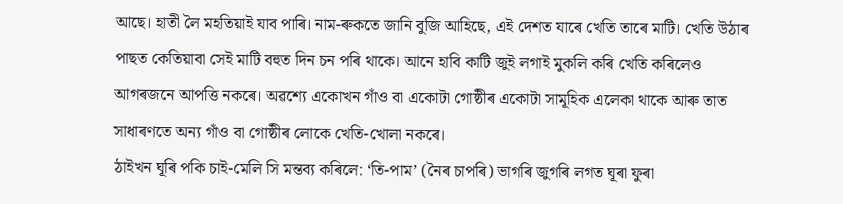আছে। হাতী লৈ মহতিয়াই যাব পাৰি। নাম-ৰুকতে জানি বুজি আহিছে, এই দেশত যাৰে খেতি তাৰে মাটি। খেতি উঠাৰ পাছত কেতিয়াবা সেই মাটি বহুত দিন চন পৰি থাকে। আনে হাবি কাটি জুই লগাই মুকলি কৰি খেতি কৰিলেও আগৰজনে আপত্তি নকৰে। অৱশ্যে একোখন গাঁও বা একোটা গোষ্ঠীৰ একোটা সামূহিক এলেকা থাকে আৰু তাত সাধাৰণতে অন্য গাঁও বা গোষ্ঠীৰ লোকে খেতি-খোলা নকৰে।
ঠাইখন ঘূৰি পকি চাই-মেলি সি মন্তব্য কৰিলে: ‘তি-পাম’ (নৈৰ চাপৰি) ভাগৰি জুগৰি লগত ঘূৰা ফুৰা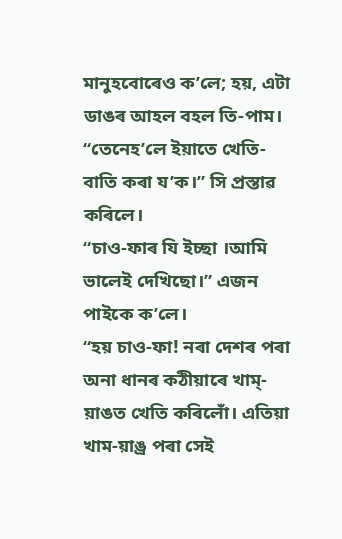মানুহবোৰেও ক’লে; হয়, এটা ডাঙৰ আহল বহল তি-পাম।
“তেনেহ’লে ইয়াতে খেতি-বাতি কৰা য’ক।” সি প্রস্তাৱ কৰিলে।
“চাও-ফাৰ যি ইচ্ছা ।আমি ভালেই দেখিছো।” এজন পাইকে ক’লে।
“হয় চাও-ফা! নৰা দেশৰ পৰা অনা ধানৰ কঠীয়াৰে খাম্-য়াঙত খেতি কৰিলোঁ। এতিয়া খাম-য়াঙ্ৰ পৰা সেই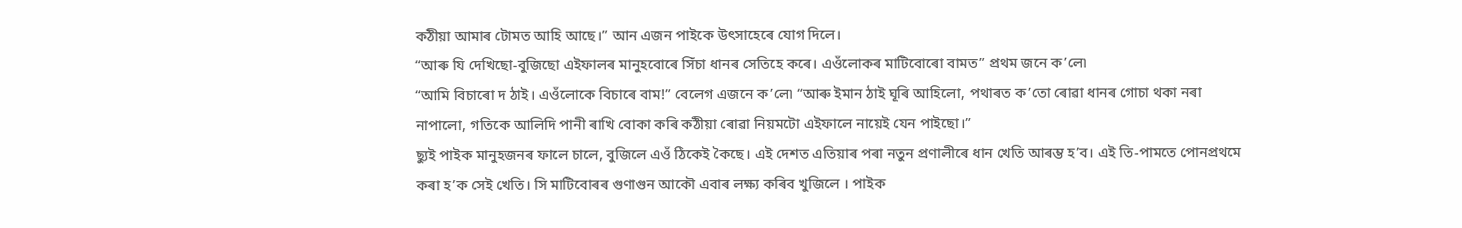কঠীয়া আমাৰ টোমত আহি আছে।” আন এজন পাইকে উৎসাহেৰে যোগ দিলে।
“আৰু যি দেখিছো-বুজিছো এইফালৰ মানুহবোৰে সিঁচা ধানৰ সেতিহে কৰে। এওঁলোকৰ মাটিবোৰো বামত” প্ৰথম জনে ক’লে৷
“আমি বিচাৰো দ ঠাই। এওঁলোকে বিচাৰে বাম!” বেলেগ এজনে ক’লে৷ “আৰু ইমান ঠাই ঘূৰি আহিলো, পথাৰত ক’তো ৰোৱা ধানৰ গোচা থকা নৰা নাপালো, গতিকে আলিদি পানী ৰাখি বোকা কৰি কঠীয়া ৰোৱা নিয়মটো এইফালে নায়েই যেন পাইছো।”
ছ্যুই পাইক মানুহজনৰ ফালে চালে, বুজিলে এওঁ ঠিকেই কৈছে। এই দেশত এতিয়াৰ পৰা নতুন প্ৰণালীৰে ধান খেতি আৰম্ভ হ’ব। এই তি-পামতে পোনপ্রথমে কৰা হ’ক সেই খেতি। সি মাটিবোৰৰ গুণাগুন আকৌ এবাৰ লক্ষ্য কৰিব খুজিলে । পাইক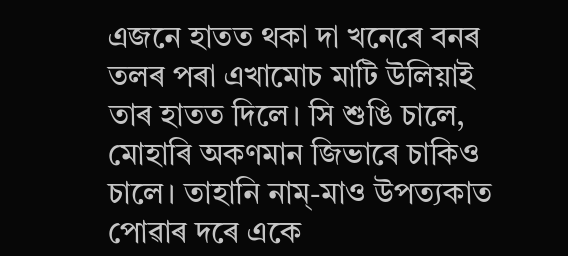এজনে হাতত থকা দা খনেৰে বনৰ তলৰ পৰা এখামোচ মাটি উলিয়াই তাৰ হাতত দিলে। সি শুঙি চালে, মোহাৰি অকণমান জিভাৰে চাকিও চালে। তাহানি নাম্-মাও উপত্যকাত পোৱাৰ দৰে একে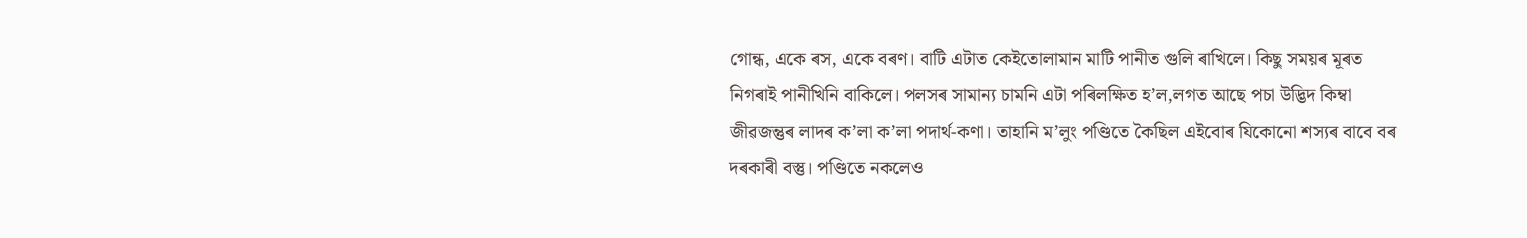গোন্ধ, একে ৰস, একে বৰণ। বাটি এটাত কেইতোলামান মাটি পানীত গুলি ৰাখিলে। কিছু সময়ৰ মূৰত নিগৰাই পানীখিনি বাকিলে। পলসৰ সামান্য চামনি এটা পৰিলক্ষিত হ’ল,লগত আছে পচা উদ্ভিদ কিম্বা জীৱজন্তুৰ লাদৰ ক’লা ক’লা পদাৰ্থ-কণা। তাহানি ম’লুং পণ্ডিতে কৈছিল এইবোৰ যিকোনো শস্যৰ বাবে বৰ দৰকাৰী বস্তু। পণ্ডিতে নকলেও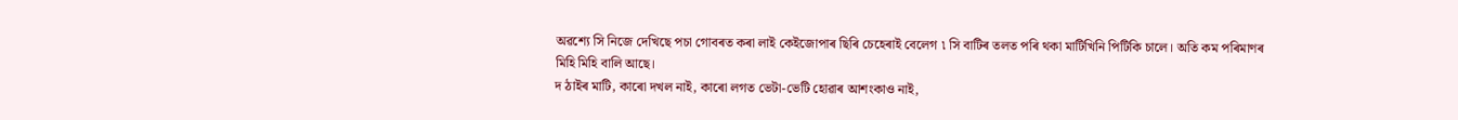অৱশ্যে সি নিজে দেখিছে পচা গোবৰত কৰা লাই কেইজোপাৰ ছিৰি চেহেৰাই বেলেগ ৷ সি বাটিৰ তলত পৰি থকা মাটিখিনি পিটিকি চালে। অতি কম পৰিমাণৰ মিহি মিহি বালি আছে।
দ ঠাইৰ মাটি, কাৰো দখল নাই, কাৰো লগত ভেটা-ভেটি হোৱাৰ আশংকাও নাই,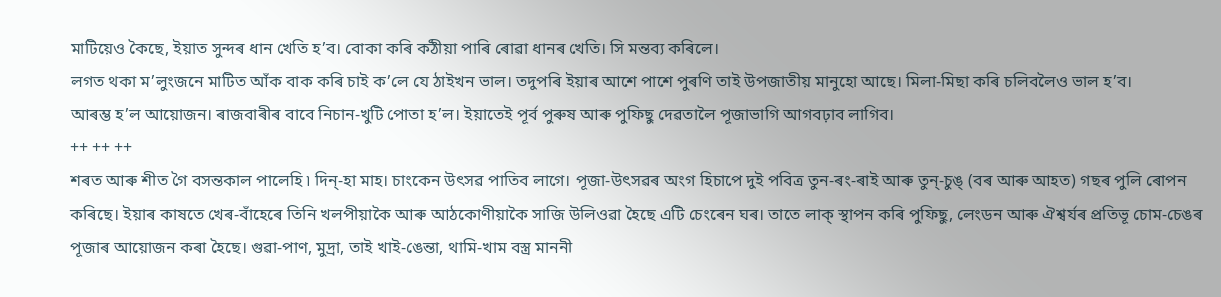মাটিয়েও কৈছে, ইয়াত সুন্দৰ ধান খেতি হ’ব। বোকা কৰি কঠীয়া পাৰি ৰোৱা ধানৰ খেতি। সি মন্তব্য কৰিলে।
লগত থকা ম’লুংজনে মাটিত আঁক বাক কৰি চাই ক’লে যে ঠাইখন ভাল। তদুপৰি ইয়াৰ আশে পাশে পুৰণি তাই উপজাতীয় মানুহো আছে। মিলা-মিছা কৰি চলিবলৈও ভাল হ’ব।
আৰম্ভ হ’ল আয়োজন। ৰাজবাৰীৰ বাবে নিচান-খুটি পোতা হ’ল। ইয়াতেই পূৰ্ব পুৰুষ আৰু পুফিছু দেৱতালৈ পূজাভাগি আগবঢ়াব লাগিব।
++ ++ ++
শৰত আৰু শীত গৈ বসন্তকাল পালেহি ৷ দিন্-হা মাহ। চাংকেন উৎসৱ পাতিব লাগে। পূজা-উৎসৱৰ অংগ হিচাপে দুই পবিত্ৰ তুন-ৰং-ৰাই আৰু তুন্-চুঙ্ (বৰ আৰু আহত) গছৰ পুলি ৰোপন কৰিছে। ইয়াৰ কাষতে খেৰ-বাঁহেৰে তিনি খলপীয়াকৈ আৰু আঠকোণীয়াকৈ সাজি উলিওৱা হৈছে এটি চেংৰেন ঘৰ। তাতে লাক্ স্থাপন কৰি পুফিছু, লেংডন আৰু ঐশ্বৰ্যৰ প্ৰতিভূ চোম-চেঙৰ পূজাৰ আয়োজন কৰা হৈছে। গুৱা-পাণ, মুদ্ৰা, তাই খাই-ঙেন্তা, থামি-খাম বস্ত্ৰ মাননী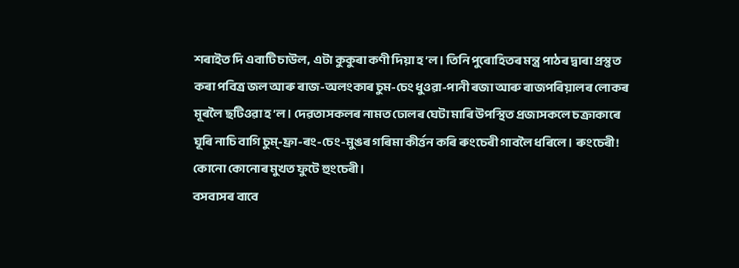শৰাইত দি এবাটি চাউল, এটা কুকুৰা কণী দিয়া হ’ল। তিনি পুৰোহিতৰ মন্ত্ৰ পাঠৰ দ্বাৰা প্ৰস্তুত কৰা পবিত্ৰ জল আৰু ৰাজ-অলংকাৰ চুম-চেং ধুওৱা-পানী ৰজা আৰু ৰাজপৰিয়ালৰ লোকৰ মূৰলৈ ছটিওৱা হ’ল। দেৱতাসকলৰ নামত ঢোলৰ ঘেটা মাৰি উপস্থিত প্রজাসকলে চক্ৰাকাৰে ঘূৰি নাচি বাগি চুম্-ফ্ৰা-ৰং-চেং-মুঙৰ গৰিমা কীৰ্ত্তন কৰি ৰুংচেৰী গাবলৈ ধৰিলে। ৰুংচেৰী! কোনো কোনোৰ মুখত ফুটে হুংচেৰী।
বসবাসৰ বাবে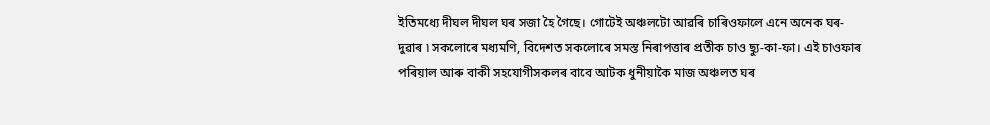ইতিমধ্যে দীঘল দীঘল ঘৰ সজা হৈ গৈছে। গোটেই অঞ্চলটো আৱৰি চাৰিওফালে এনে অনেক ঘৰ-দুৱাৰ ৷ সকলোৰে মধ্যমণি, বিদেশত সকলোৰে সমস্ত নিৰাপত্তাৰ প্রতীক চাও ছ্যু-কা-ফা। এই চাওফাৰ পৰিয়াল আৰু বাকী সহযোগীসকলৰ বাবে আটক ধুনীয়াকৈ মাজ অঞ্চলত ঘৰ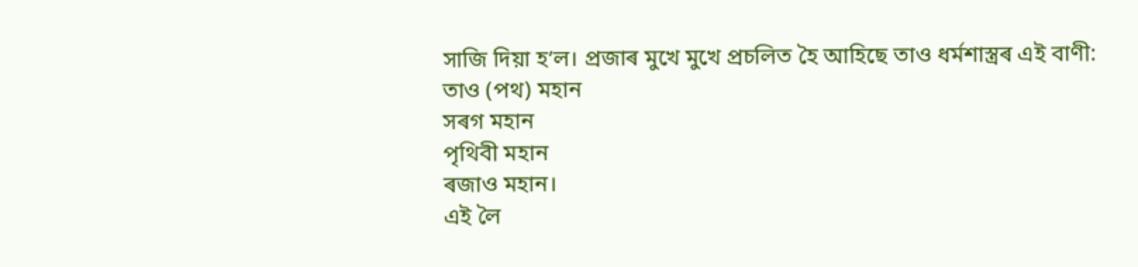সাজি দিয়া হ’ল। প্রজাৰ মুখে মুখে প্ৰচলিত হৈ আহিছে তাও ধৰ্মশাস্ত্ৰৰ এই বাণী:
তাও (পথ) মহান
সৰগ মহান
পৃথিবী মহান
ৰজাও মহান।
এই লৈ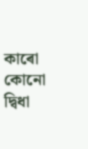কাৰো কোনো দ্বিধা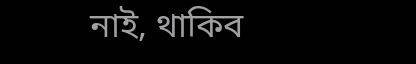নাই, থাকিব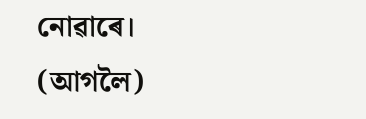নোৱাৰে।
(আগলৈ)